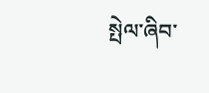སྤེལ་ཞིབ་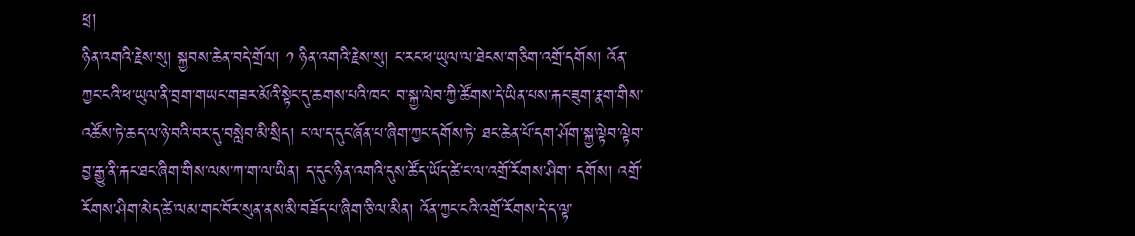ཕྲ།
ཉིན་འགའི་རྗེས་སུ། སྐྱབས་ཆེན་བདེ་གྲོལ། ༡ ཉིན་འགའི་རྗེས་སུ། ང་རང་ཕ་ཡུལ་ལ་ཐེངས་གཅིག་འགྲོ་དགོས། འོན་ཀྱང་ངའི་ཕ་ཡུལ་ནི་བྲག་གཡང་གཟར་མོའི་སྟེང་དུ་ཆགས་པའི་ཁང་ བ་སྐྱ་ལེབ་ཀྱི་ཚོགས་དེ་ཡིན་པས་རྐང་ཟུག་རྣག་གིས་འཚོས་ཏེ་ཆད་ལ་ཉེ་བའི་བར་དུ་བསླེབ་མི་སྲིད། ང་ལ་ད་དུང་ཞོན་པ་ཞིག་ཀྱང་དགོས་ཏེ་ ཐང་ཆེན་པོ་དག་ཤོག་སྐྱ་ལྟེབ་ལྟེབ་བྱ་རྒྱུ་ནི་རྐང་ཐང་ཞིག་གིས་ལས་ཀ་ག་ལ་ཡིན། ད་དུང་ཉིན་འགའི་དུས་ཚོད་ཡོད་ཚེ་ང་ལ་འགྲོ་རོགས་ཤིག་ དགོས། འགྲོ་རོགས་ཤིག་མེད་ཚེ་ལམ་གང་བོར་སུན་ནས་མི་བཟོད་པ་ཞིག་ཅི་ལ་མིན། འོན་ཀྱང་ངའི་འགྲོ་རོགས་དེ་ད་ལྟ་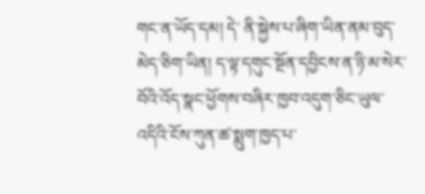གང་ན་ཡོད་དམ། དེ་ ནི་སྐྱེས་པ་ཞིག་ཡིན་ནམ་བུད་མེད་ཅིག་ཡིན། ད་ལྟ་དགུང་སྔོན་དབྱིངས་ན་ཉི་མ་སེར་བོའི་འོད་སྣང་ཕྱོགས་བཞིར་ཁྱབ་འདུག་ཅིང་ཡུལ་འདིའི་ངོས་ཀུན་ཚ་སྨུག་ཁྱད་པ་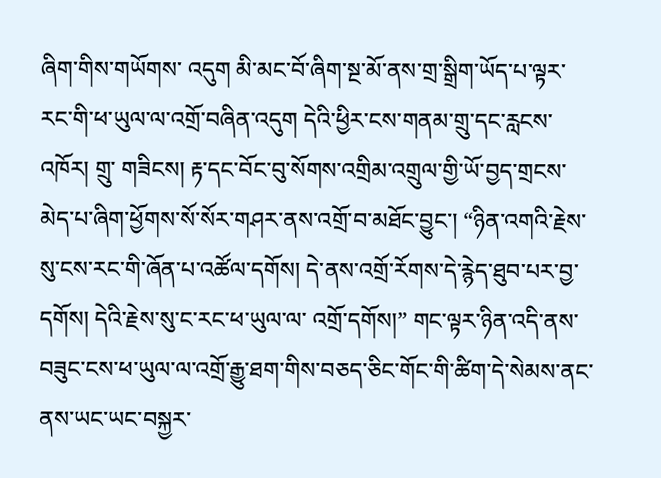ཞིག་གིས་གཡོགས་ འདུག མི་མང་བོ་ཞིག་སྔ་མོ་ནས་གྲ་སྒྲིག་ཡོད་པ་ལྟར་རང་གི་ཕ་ཡུལ་ལ་འགྲོ་བཞིན་འདུག དེའི་ཕྱིར་ངས་གནམ་གྲུ་དང་རླངས་འཁོར། གྲུ་ གཟིངས། རྟ་དང་བོང་བུ་སོགས་འགྲིམ་འགྲུལ་གྱི་ཡོ་བྱད་གྲངས་མེད་པ་ཞིག་ཕྱོགས་སོ་སོར་གཤར་ནས་འགྲོ་བ་མཐོང་བྱུང་། “ཉིན་འགའི་རྗེས་སུ་ངས་རང་གི་ཞོན་པ་འཚོལ་དགོས། དེ་ནས་འགྲོ་རོགས་དེ་རྙེད་ཐུབ་པར་བྱ་དགོས། དེའི་རྗེས་སུ་ང་རང་ཕ་ཡུལ་ལ་ འགྲོ་དགོས།” གང་ལྟར་ཉིན་འདི་ནས་བཟུང་ངས་ཕ་ཡུལ་ལ་འགྲོ་རྒྱུ་ཐག་གིས་བཅད་ཅིང་གོང་གི་ཚིག་དེ་སེམས་ནང་ནས་ཡང་ཡང་བསྐྱར་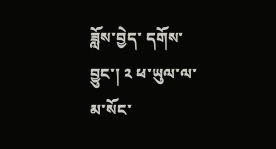ཟློས་བྱེད་ དགོས་བྱུང་། ༢ ཕ་ཡུལ་ལ་མ་སོང་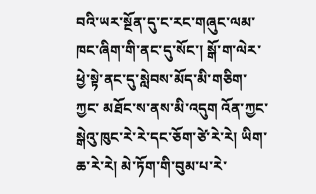བའི་ཡར་སྔོན་དུ་ང་རང་གཞུང་ལམ་ཁང་ཞིག་གི་ནང་དུ་སོང་། སྒོ་ག་ལེར་ཕྱེ་སྟེ་ནང་དུ་སླེབས་མོད་མི་གཅིག་ཀྱང་ མཐོང་ས་ནས་མི་འདུག འོན་ཀྱང་སྒེའུ་ཁུང་རེ་རེ་དང་ཅོག་ཙེ་རེ་རེ། ཡིག་ཆ་རེ་རེ། མེ་ཏོག་གི་བུམ་པ་རེ་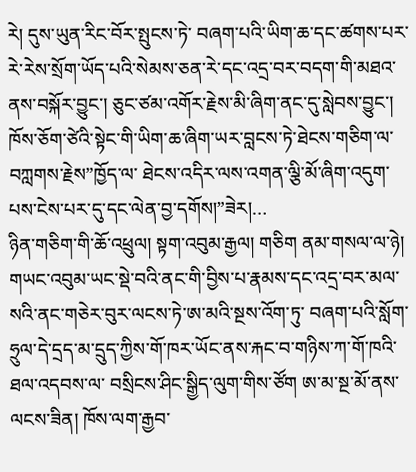རེ། དུས་ཡུན་རིང་བོར་སྤུངས་ཏེ་ བཞག་པའི་ཡིག་ཆ་དང་ཚགས་པར་རེ་རེས་སྲོག་ཡོད་པའི་སེམས་ཅན་རེ་དང་འདྲ་བར་བདག་གི་མཐའ་ནས་བསྐོར་བྱུང་། ཅུང་ཙམ་འགོར་རྗེས་མི་ཞིག་ནང་དུ་སླེབས་བྱུང་། ཁོས་ཅོག་ཙེའི་སྟེང་གི་ཡིག་ཆ་ཞིག་ཡར་བླངས་ཏེ་ཐེངས་གཅིག་ལ་བཀླགས་རྗེས”ཁྱོད་ལ་ ཐེངས་འདིར་ལས་འགན་ལྕི་མོ་ཞིག་འདུག་པས་ངེས་པར་དུ་དང་ལེན་བྱ་དགོས།”ཟེར།…
ཉིན་གཅིག་གི་ཆོ་འཕྲུལ། སྟག་འབུམ་རྒྱལ། གཅིག ནམ་གསལ་ལ་ཉེ། གཡང་འབུམ་ཡང་སྡེ་བའི་ནང་གི་བྱིས་པ་རྣམས་དང་འདྲ་བར་མལ་སའི་ནང་གཅེར་བུར་ལངས་ཏེ་ཨ་མའི་སྔས་འོག་ཏུ་ བཞག་པའི་སློག་ཧྲུལ་དེ་དྲད་མ་དྲུད་ཀྱིས་གོ་ཁར་ཡོང་ནས་རྐང་བ་གཉིས་ཀ་གོ་ཁའི་ཐལ་འདབས་ལ་ བསྲིངས་ཤིང་སྒྱིད་ལུག་གིས་ཙོག ཨ་མ་སྔ་མོ་ནས་ ལངས་ཟིན། ཁོས་ལག་རྒྱབ་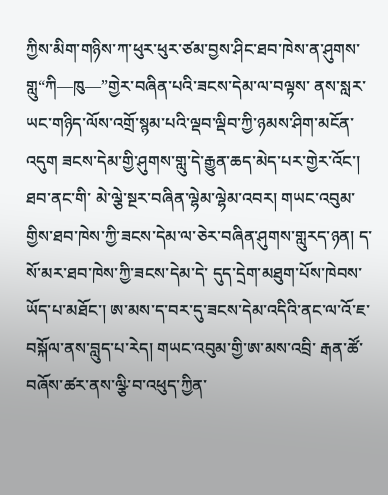ཀྱིས་མིག་གཉིས་ཀ་ཕུར་ཕུར་ཙམ་བྱས་ཤིང་ཐབ་ཁེས་ན་ཤུགས་གླུ“ཀི—ཁུ—”གྱེར་བཞིན་པའི་ཟངས་དེམ་ལ་བལྟས་ ནས་སླར་ཡང་གཉིད་ལོས་འགྲོ་སྙམ་པའི་ལྡབ་ལྡིབ་ཀྱི་ཉམས་ཤིག་མངོན་འདུག ཟངས་དེམ་གྱི་ཤུགས་གླུ་དེ་རྒྱུན་ཆད་མེད་པར་གྱེར་འོང་། ཐབ་ནང་གི་ མེ་ལྕེ་སྔར་བཞིན་ལྷེམ་ལྷེམ་འབར། གཡང་འབུམ་གྱིས་ཐབ་ཁེས་ཀྱི་ཟངས་དེམ་ལ་ཅེར་བཞིན་ཤུགས་གླུརད་ཉན། ད་སོ་མར་ཐབ་ཁེས་ཀྱི་ཟངས་དེམ་དེ་ དུད་དྲེག་མཐུག་པོས་ཁེབས་ཡོད་པ་མཐོང་། ཨ་མས་ད་བར་དུ་ཟངས་དེམ་འདིའི་ནང་ལ་འོ་ཇ་བསྐོལ་ནས་བླུད་པ་རེད། གཡང་འབུམ་གྱི་ཨ་མས་འབྲི་ རྒན་ཚོ་བཞོས་ཚར་ནས་ལྩི་བ་འཕུད་ཀྱིན་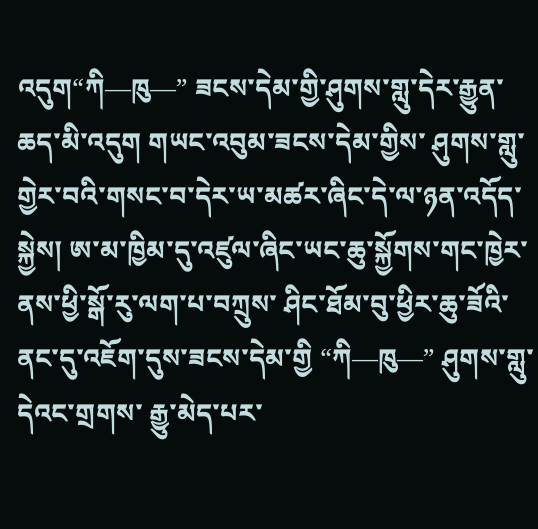འདུག“ཀི—ཁུ—” ཟངས་དེམ་གྱི་ཤུགས་གླུ་དེར་རྒྱུན་ཆད་མི་འདུག གཡང་འབུམ་ཟངས་དེམ་གྱིས་ ཤུགས་གླུ་གྱེར་བའི་གསང་བ་དེར་ཡ་མཚར་ཞིང་དེ་ལ་ཉན་འདོད་སྐྱེས། ཨ་མ་ཁྱིམ་དུ་འཛུལ་ཞིང་ཡང་ཆུ་སྐྱོགས་གང་ཁྱེར་ནས་ཕྱི་སྒོ་རུ་ལག་པ་བཀྲུས་ ཤིང་ཐོམ་བུ་ཕྱིར་ཆུ་ཟོའི་ནང་དུ་འཇོག་དུས་ཟངས་དེམ་གྱི “ཀི—ཁུ—” ཤུགས་གླུ་དེའང་གྲགས་ རྒྱུ་མེད་པར་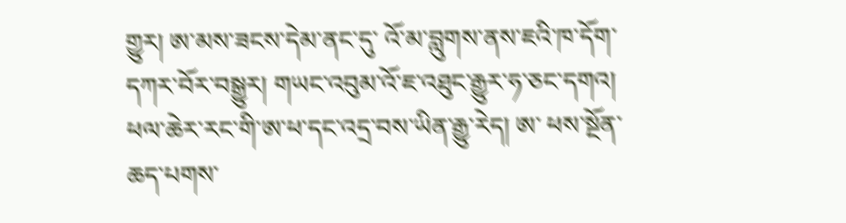གྱུར། ཨ་མས་ཟངས་དེམ་ནང་དུ་ འོ་མ་བླུགས་ནས་ཇའི་ཁ་དོག་དཀར་བོར་བསྒྱུར། གཡང་འབུམ་འོ་ཇ་འཐུང་རྒྱུར་ཧ་ཅང་དགའ། ཕལ་ཆེར་རང་གི་ཨ་ཕ་དང་འདྲ་བས་ཡིན་རྒྱུ་རེད། ཨ་ ཕས་སྔོན་ཆད་པགས་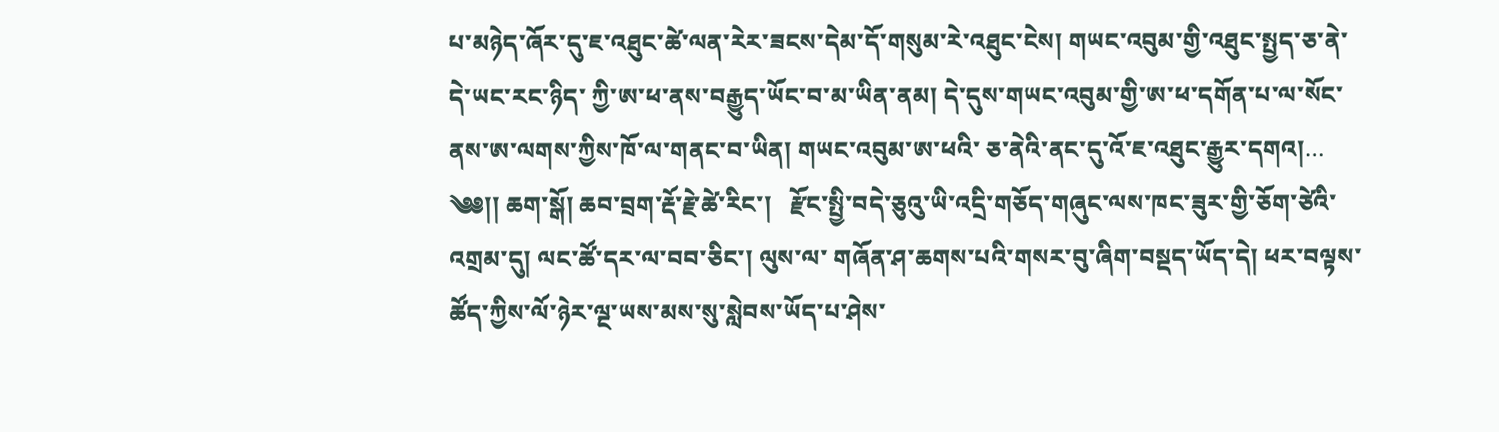པ་མཉེད་ཞོར་དུ་ཇ་འཐུང་ཚེ་ལན་རེར་ཟངས་དེམ་དོ་གསུམ་རེ་འཐུང་ངེས། གཡང་འབུམ་གྱི་འཐུང་སྤྱད་ཅ་ནེ་ དེ་ཡང་རང་ཉིད་ ཀྱི་ཨ་ཕ་ནས་བརྒྱུད་ཡོང་བ་མ་ཡིན་ནམ། དེ་དུས་གཡང་འབུམ་གྱི་ཨ་ཕ་དགོན་པ་ལ་སོང་ནས་ཨ་ལགས་ཀྱིས་ཁོ་ལ་གནང་བ་ཡིན། གཡང་འབུམ་ཨ་ཕའི་ ཅ་ནེའི་ནང་དུ་འོ་ཇ་འཐུང་རྒྱུར་དགའ།…
༄༅།། ཆག་སྒོ། ཆབ་བྲག་རྡོ་རྗེ་ཚེ་རིང་།   རྫོང་སྤྱི་བདེ་ཅུའུ་ཡི་འདྲི་གཅོད་གཞུང་ལས་ཁང་ཟུར་གྱི་ཅོག་ཙེའི་འགྲམ་དུ། ལང་ཚོ་དར་ལ་བབ་ཅིང་། ལུས་ལ་ གཞོན་ཤ་ཆགས་པའི་གསར་བུ་ཞིག་བསྡད་ཡོད་དེ། ཕར་བལྟས་ཚོད་ཀྱིས་ལོ་ཉེར་ལྔ་ཡས་མས་སུ་སླེབས་ཡོད་པ་ཤེས་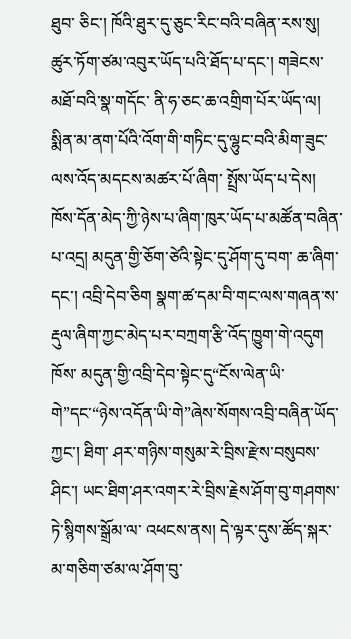ཐུབ་ ཅིང་། ཁོའི་ཐུར་དུ་ཅུང་རིང་བའི་བཞིན་རས་སུ། ཚུར་ཏོག་ཙམ་འབུར་ཡོད་པའི་ཐོད་པ་དང་། གཟེངས་མཐོ་བའི་སྣ་གདོང་ ནི་ཧ་ཅང་ཆ་འགྲིག་པོར་ཡོད་ལ། སྨིན་མ་ནག་པོའི་འོག་གི་གཏིང་དུ་ལྷུང་བའི་མིག་ཟུང་ལས་འོད་མདངས་མཚར་པོ་ཞིག་ སྤྲོས་ཡོད་པ་དེས། ཁོས་དོན་མེད་ཀྱི་ཉེས་པ་ཞིག་ཁུར་ཡོད་པ་མཚོན་བཞིན་པ་འདྲ། མདུན་གྱི་ཅོག་ཙེའི་སྟེང་དུ་ཤོག་དུ་བག་ ཆ་ཞིག་དང་། འབྲི་དེབ་ཅིག སྣག་ཚ་དམ་བི་གང་ལས་གཞན་ས་རྡུལ་ཞིག་ཀྱང་མེད་པར་བཀྲག་རྩི་འོད་ཁྱུག་གེ་འདུག ཁོས་ མདུན་གྱི་འབྲི་དེབ་སྟེང་དུ“ངོས་ལེན་ཡི་གེ”དང་“ཉེས་འདོན་ཡི་གེ”ཞེས་སོགས་འབྲི་བཞིན་ཡོད་ཀྱང་། ཐིག་ ཤར་གཉིས་གསུམ་རེ་བྲིས་རྫེས་བསུབས་ཤིང་། ཡང་ཐིག་ཤར་འགར་རེ་བྲིས་རྗེས་ཤོག་བུ་གཤགས་ཏེ་སྙིགས་སྒྲོམ་ལ་ འཕངས་ནས། དེ་ལྟར་དུས་ཚོད་སྐར་མ་གཅིག་ཙམ་ལ་ཤོག་བུ་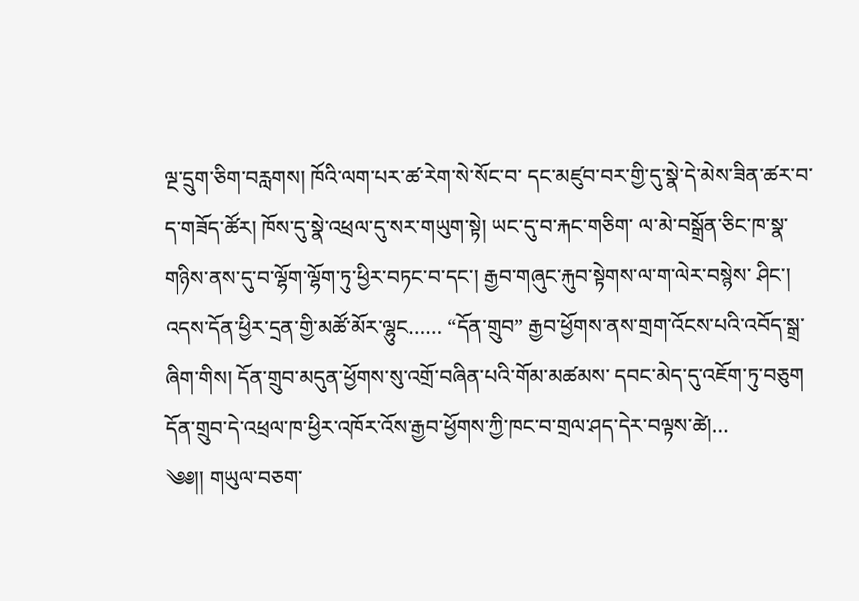ལྔ་དྲུག་ཅིག་བརླགས། ཁོའི་ལག་པར་ཚ་རེག་སེ་སོང་བ་ དང་མཛུབ་བར་གྱི་དུ་སྣེ་དེ་མེས་ཟིན་ཚར་བ་ད་གཟོད་ཚོར། ཁོས་དུ་སྣེ་འཕྲལ་དུ་སར་གཡུག་སྟེ། ཡང་དུ་བ་རྐང་གཅིག་ ལ་མེ་བསྒྲོན་ཅིང་ཁ་སྣ་གཉིས་ནས་དུ་བ་ལྷོག་ལྷོག་ཏུ་ཕྱིར་བཏང་བ་དང་། རྒྱབ་གཞུང་རྐུབ་སྟེགས་ལ་ག་ལེར་བསྙེས་ ཤིང་། འདས་དོན་ཕྱིར་དྲན་གྱི་མཚོ་མོར་ལྷུང…… “དོན་གྲུབ” རྒྱབ་ཕྱོགས་ནས་གྲག་འོངས་པའི་འབོད་སྒྲ་ཞིག་གིས། དོན་གྲུབ་མདུན་ཕྱོགས་སུ་འགྲོ་བཞིན་པའི་གོམ་མཚམས་ དབང་མེད་དུ་འཇོག་ཏུ་བཅུག དོན་གྲུབ་དེ་འཕྲལ་ཁ་ཕྱིར་འཁོར་འོས་རྒྱབ་ཕྱོགས་ཀྱི་ཁང་བ་གྲལ་ཤད་དེར་བལྟས་ཚེ།…
༄༅།། གཡུལ་བཅག་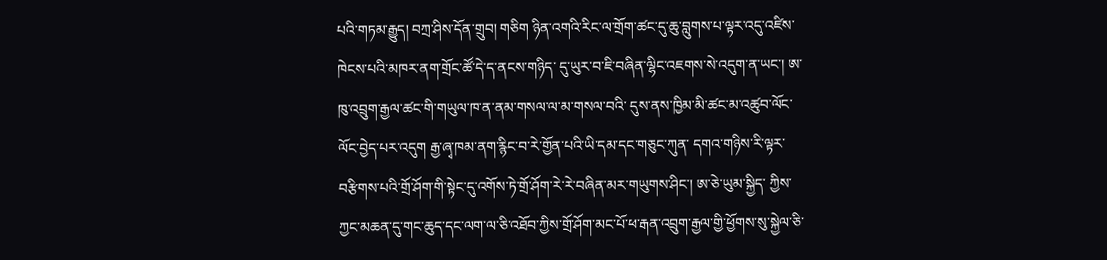པའི་གཏམ་རྒྱུད། བཀྲ་ཤིས་དོན་གྲུབ། གཅིག ཉིན་འགའི་རིང་ལ་གྲོག་ཚང་དུ་ཆུ་བླུགས་པ་ལྟར་འདུ་འཛིས་ཁེངས་པའི་མཁར་ནག་གྲོང་ཚོ་དེ་ད་ནངས་གཉིད་ དུ་ཡུར་བ་ཇི་བཞིན་ལྷིང་འཇགས་སེ་འདུག་ན་ཡང་། ཨ་ཁུ་འབྲུག་རྒྱལ་ཚང་གི་གཡུལ་ཁ་ན་ནམ་གསལ་ལ་མ་གསལ་བའི་ དུས་ནས་ཁྱིམ་མི་ཚང་མ་འཚུབ་ལོང་ལོང་བྱེད་པར་འདུག རྒྱ་ཞྭ་ཁམ་ནག་རྙིང་བ་རེ་གྱོན་པའི་ཡི་དམ་དང་གཅུང་ཀུན་ དགའ་གཉིས་རི་ལྟར་བརྩིགས་པའི་གྲོ་ཤོག་གི་སྟེང་དུ་འགོས་ཏེ་གྲོ་ཤོག་རེ་རེ་བཞིན་མར་གཡུགས་ཤིང་། ཨ་ཅེ་ཡུམ་སྐྱིད་ ཀྱིས་ཀྱང་མཆན་དུ་གང་ཆུད་དང་ལག་ལ་ཅི་འཐོབ་ཀྱིས་གྲོ་ཤོག་མང་པོ་ཕ་རྒན་འབྲུག་རྒྱལ་གྱི་ཕྱོགས་སུ་སྐྱེལ་ཅི་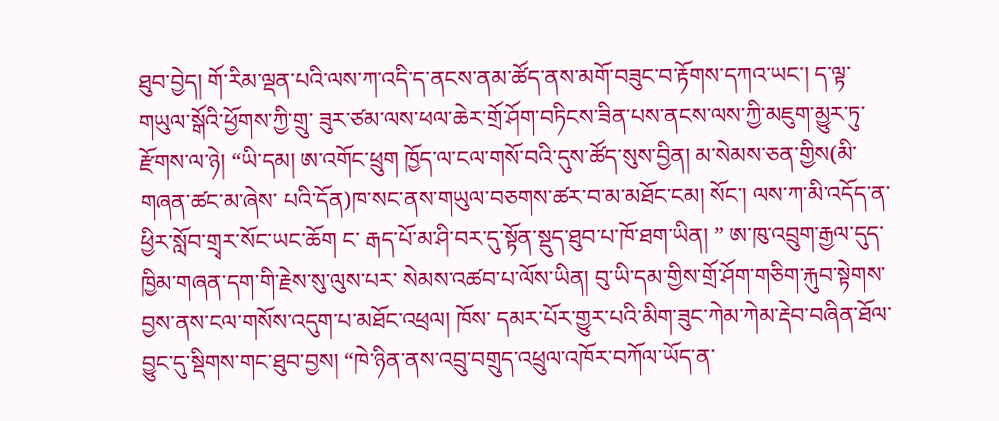ཐུབ་བྱེད། གོ་རིམ་ལྡན་པའི་ལས་ཀ་འདི་ད་ནངས་ནམ་ཚོད་ནས་མགོ་བཟུང་བ་རྟོགས་དཀའ་ཡང་། ད་ལྟ་གཡུལ་སྒོའི་ཕྱོགས་ཀྱི་གྲུ་ ཟུར་ཙམ་ལས་ཕལ་ཆེར་གྲོ་ཤོག་བཏིངས་ཟིན་པས་ནངས་ལས་ཀྱི་མཇུག་མྱུར་ཏུ་རྫོགས་ལ་ཉེ། “ཡི་དམ། ཨ་འགོང་ཕྲུག ཁྱོད་ལ་ངལ་གསོ་བའི་དུས་ཚོད་སུས་བྱིན། མ་སེམས་ཅན་གྱིས(མི་གཞན་ཚང་མ་ཞེས་ པའི་དོན)ཁ་སང་ནས་གཡུལ་བཅགས་ཚར་བ་མ་མཐོང་ངམ། སོང་། ལས་ཀ་མི་འདོད་ན་ཕྱིར་སློབ་གྲྭར་སོང་ཡང་ཆོག ང་ རྒད་པོ་མ་ཤི་བར་དུ་སྟོན་སྡུད་ཐུབ་པ་ཁོ་ཐག་ཡིན། ” ཨ་ཁུ་འབྲུག་རྒྱལ་དུད་ཁྱིམ་གཞན་དག་གི་རྗེས་སུ་ལུས་པར་ སེམས་འཚབ་པ་ལོས་ཡིན། བུ་ཡི་དམ་གྱིས་གྲོ་ཤོག་གཅིག་རྐུབ་སྟེགས་བྱས་ནས་ངལ་གསོས་འདུག་པ་མཐོང་འཕྲལ། ཁོས་ དམར་པོར་གྱུར་པའི་མིག་ཟུང་ཀེམ་ཀེམ་རྡེབ་བཞིན་ཐོལ་བྱུང་དུ་སྡིགས་གང་ཐུབ་བྱས། “ཁེ་ཉིན་ནས་འབྲུ་བགྲུད་འཕྲུལ་འཁོར་བཀོལ་ཡོད་ན་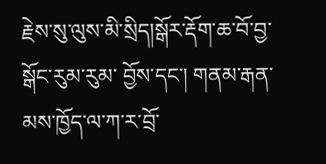རྗེས་སུ་ལུས་མི་སྲིད།སྒོར་རྡོག་ཆ་བོ་བྱ་སྒོང་རུམ་རུམ་ བྱོས་དང་། གནམ་རྒན་མས་ཁྱོད་ལ་ཀ་ར་བྲོ་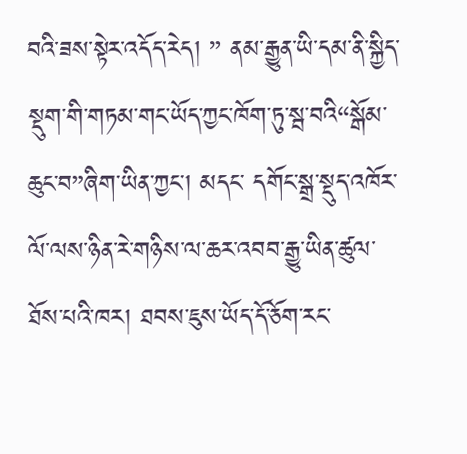བའི་ཟས་སྟེར་འདོད་རེད། ” ནམ་རྒྱུན་ཡི་དམ་ནི་སྐྱིད་སྡུག་གི་གཏམ་གང་ཡོད་ཀྱང་ཁོག་ཏུ་སྦ་བའི“སྒོམ་ཆུང་བ”ཞིག་ཡིན་ཀྱང་། མདང་ དགོང་སྒྲ་སྡུད་འཁོར་ལོ་ལས་ཉིན་རེ་གཉིས་ལ་ཆར་འབབ་རྒྱུ་ཡིན་ཚུལ་ཐོས་པའི་ཁར། ཐབས་ཇུས་ཡོད་དོ་ཅོག་རང་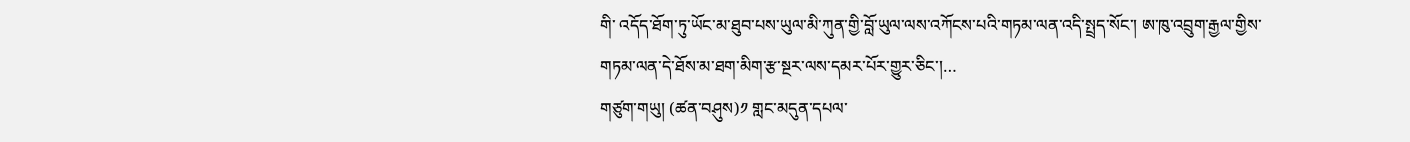གི་ འདོད་ཐོག་ཏུ་ཡོང་མ་ཐུབ་པས་ཡུལ་མི་ཀུན་གྱི་བློ་ཡུལ་ལས་འཀོངས་པའི་གཏམ་ལན་འདི་སྤྲད་སོང་། ཨ་ཁུ་འབྲུག་རྒྱལ་གྱིས་གཏམ་ལན་དེ་ཐོས་མ་ཐག་མིག་རྩ་སྔར་ལས་དམར་པོར་གྱུར་ཅིང་།…
གཙུག་གཡུ། (ཚན་བཤུས)༡ གླང་མདུན་དཔལ་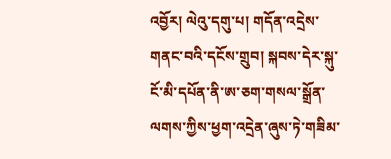འབྱོར། ལེའུ་དགུ་པ། གདོན་འདྲེས་གནང་བའི་དངོས་གྲུབ། སྐབས་དེར་སྐུ་ངོ་མི་དཔོན་ནི་ཨ་ཅག་གསལ་སྒྲོན་ལགས་ཀྱིས་ཕྱག་འདྲེན་ཞུས་ཏེ་གཟིམ་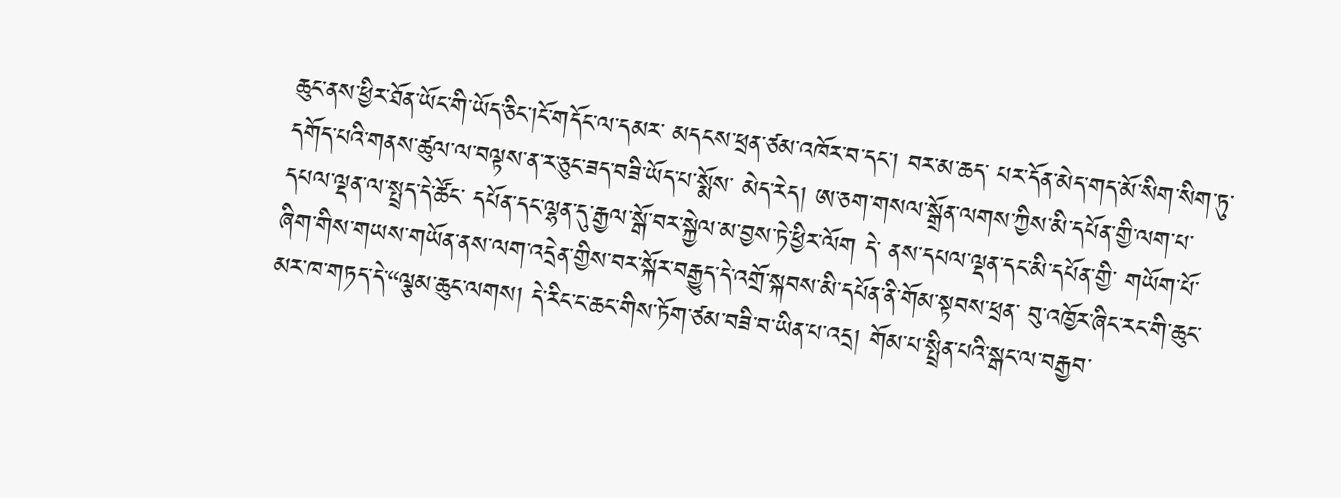ཆུང་ནས་ཕྱིར་ཐོན་ཡོང་གི་ཡོད་ཅིང་།ངོ་གདོང་ལ་དམར་ མདངས་ཕྲན་ཙམ་འཁོར་བ་དང་། བར་མ་ཆད་ པར་དོན་མེད་གད་མོ་སིག་སིག་ཏུ་དགོད་པའི་གནས་ཚུལ་ལ་བལྟས་ན་ར་ཅུང་ཟད་བཟི་ཡོད་པ་སྨོས་ མེད་རེད། ཨ་ཅག་གསལ་སྒྲོན་ལགས་ཀྱིས་མི་དཔོན་གྱི་ལག་པ་དཔལ་ལྡན་ལ་སྤྲད་དེ་ཚོང་ དཔོན་དང་ལྷན་དུ་རྒྱལ་སྒོ་བར་སྐྱེལ་མ་བྱས་ཏེ་ཕྱིར་ལོག དེ་ ནས་དཔལ་ལྡན་དང་མི་དཔོན་གྱི་ གཡོག་པོ་ཞིག་གིས་གཡས་གཡོན་ནས་ལག་འདྲེན་གྱིས་བར་སྐོར་བརྒྱུད་དེ་འགྲོ་སྐབས་མི་དཔོན་ནི་གོམ་སྟབས་ཕྲན་ བུ་འཁྱོར་ཞིང་རང་གི་ཆུང་མར་ཁ་གཏད་དེ་“ལྕམ་ཆུང་ལགས། དེ་རིང་ང་ཆང་གིས་ཏོག་ཙམ་བཟི་བ་ཡིན་པ་འདྲ། གོམ་པ་སྤྲིན་པའི་སྒང་ལ་བརྒྱབ་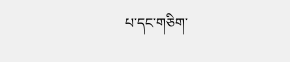པ་དང་གཅིག་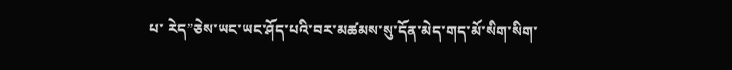པ་ རེད”ཅེས་ཡང་ཡང་ཤོད་པའི་བར་མཚམས་སུ་དོན་མེད་གད་མོ་སིག་སིག་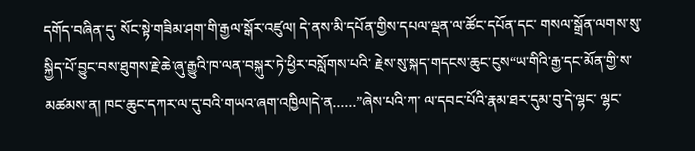དགོད་བཞིན་དུ་ སོང་སྟེ་གཟིམ་ཤག་གི་རྒྱལ་སྒོར་འཛུལ། དེ་ནས་མི་དཔོན་གྱིས་དཔལ་ལྡན་ལ་ཚོང་དཔོན་དང་ གསལ་སྒྲོན་ལགས་སུ་སྐྱིད་པོ་བྱུང་བས་ཐུགས་རྗེ་ཆེ་ཞུ་རྒྱུའི་ཁ་ལན་བསྐུར་ཏེ་ཕྱིར་བསློགས་པའི་ རྗེས་སུ་སྐད་གདངས་ཆུང་ངུས“ཡ་གིའི་རྒྱ་དང་མོན་གྱི་ས་མཚམས་ན། ཁང་ཆུང་དཀར་ལ་དུ་བའི་གཡའ་ཞག་འཁྱིལ།དེ་ན……”ཞེས་པའི་ཀ་ ལ་དབང་པོའི་རྣམ་ཐར་དུམ་བུ་དེ་ལྷང་ ལྷང་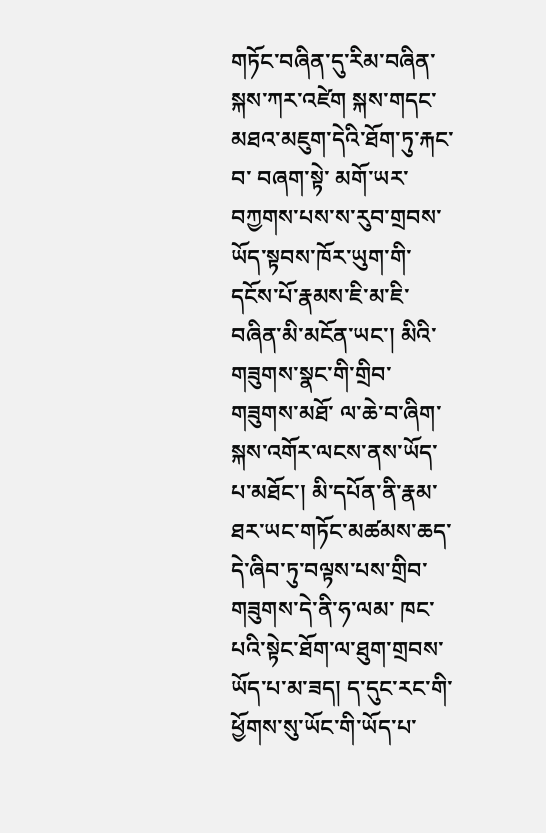གཏོང་བཞིན་དུ་རིམ་བཞིན་སྐས་ཀར་འཛེག སྐས་གདང་མཐའ་མཇུག་དེའི་ཐོག་ཏུ་རྐང་བ་ བཞག་སྟེ་ མགོ་ཡར་བཀྱགས་པས་ས་རུབ་གྲབས་ཡོད་སྟབས་ཁོར་ཡུག་གི་དངོས་པོ་རྣམས་ཇི་མ་ཇི་བཞིན་མི་མངོན་ཡང་། མིའི་གཟུགས་སྣང་གི་གྲིབ་གཟུགས་མཐོ་ ལ་ཆེ་བ་ཞིག་སྐས་འགོར་ལངས་ནས་ཡོད་པ་མཐོང་། མི་དཔོན་ནི་རྣམ་ཐར་ཡང་གཏོང་མཚམས་ཆད་དེ་ཞིབ་ཏུ་བལྟས་པས་གྲིབ་ གཟུགས་དེ་ནི་ཧ་ལམ་ ཁང་པའི་སྟེང་ཐོག་ལ་ཐུག་གྲབས་ཡོད་པ་མ་ཟད། ད་དུང་རང་གི་ཕྱོགས་སུ་ཡོང་གི་ཡོད་པ་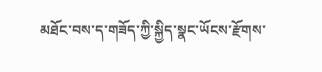མཐོང་བས་ད་གཟོད་ཀྱི་སྐྱིད་སྣང་ཡོངས་རྫོགས་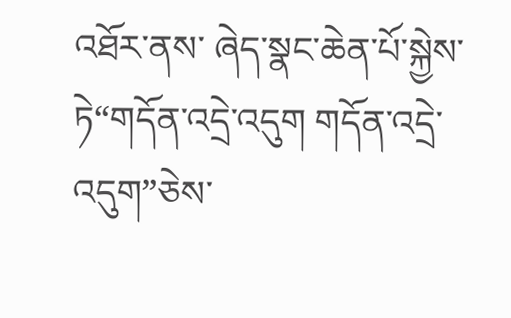འཐོར་ནས་ ཞེད་སྣང་ཆེན་པོ་སྐྱེས་ཏེ“གདོན་འདྲེ་འདུག གདོན་འདྲེ་འདུག”ཅེས་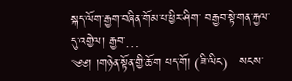སྐད་ལོག་རྒྱག་བཞིན་གོམ་པ་ཕྱིར་ཤིག་ བརྒྱབ་སྟེ་གན་རྐྱལ་དུ་འགྱེལ། རྒྱབ་…
༄༅། །གཉེན་སྟོན་གྱི་ཆོ་ག པད་གོ། (ཟི་ལིང)   སངས་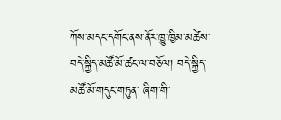ཀོས་མདང་དགོང་ནས་ནོར་ཁྱུ་ཁྱིམ་མཚེས་བདེ་སྐྱིད་མཚོ་མོ་ཚང་ལ་བཅོལ། བདེ་སྐྱིད་མཚོ་མོ་གདུང་གཏུན་ ཞིག་གི་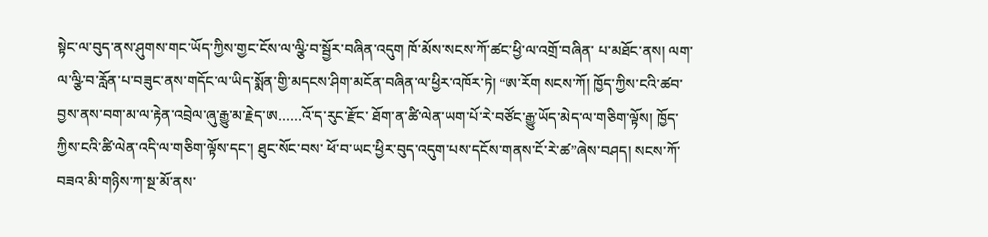སྟེང་ལ་བུད་ནས་ཤུགས་གང་ཡོད་ཀྱིས་གྱང་ངོས་ལ་ལྩི་བ་སྦྱོར་བཞིན་འདུག ཁོ་མོས་སངས་ཀོ་ཚང་ཕྱི་ལ་འགྲོ་བཞིན་ པ་མཐོང་ནས། ལག་ལ་ལྩི་བ་རློན་པ་བཟུང་ནས་གདོང་ལ་ཡིད་སྨོན་གྱི་མདངས་ཤིག་མངོན་བཞིན་ལ་ཕྱིར་འཁོར་ཏེ། “ཨ་རོག སངས་ཀོ། ཁྱོད་ཀྱིས་ངའི་ཚབ་བྱས་ནས་བག་མ་ལ་རྟེན་འབྲེལ་ཞུ་རྒྱུ་མ་རྗེད་ཨ……འོ་ད་རུང་རྫོང་ ཐོག་ན་ཚི་ལེན་ཡག་པོ་རེ་བཙོང་རྒྱུ་ཡོད་མེད་ལ་གཅིག་ལྟོས། ཁྱོད་ཀྱིས་ངའི་ཚི་ལེན་འདི་ལ་གཅིག་ལྟོས་དང་། ཐུང་སོང་བས་ ཕོ་བ་ཡང་ཕྱིར་བུད་འདུག་པས་དངོས་གནས་ངོ་རེ་ཚ”ཞེས་བཤད། སངས་ཀོ་བཟའ་མི་གཉིས་ཀ་སྔ་མོ་ནས་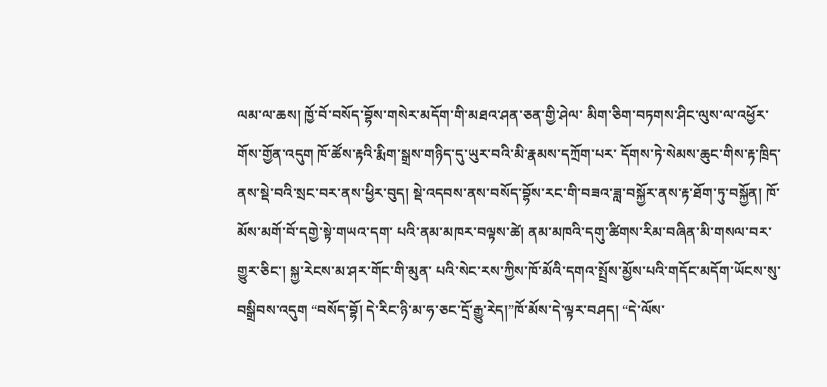ལམ་ལ་ཆས། ཁྱོ་བོ་བསོད་བྷོས་གསེར་མདོག་གི་མཐའ་ཤན་ཅན་གྱི་ཤེལ་ མིག་ཅིག་བཏགས་ཤིང་ལུས་ལ་འཕྱོར་གོས་གྱོན་འདུག ཁོ་ཚོས་རྟའི་རྨིག་སྒྲས་གཉིད་དུ་ཡུར་བའི་མི་རྣམས་དཀྲོག་པར་ དོགས་ཏེ་སེམས་ཆུང་གིས་རྟ་ཁྲིད་ནས་སྡེ་བའི་སྲང་བར་ནས་ཕྱིར་བུད། སྡེ་འདབས་ནས་བསོད་བྷོས་རང་གི་བཟའ་ཟླ་བསྐྱོར་ནས་རྟ་ཐོག་ཏུ་བསྐྱོན། ཁོ་མོས་མགོ་བོ་དགྱེ་སྟེ་གཡའ་དག་ པའི་ནམ་མཁར་བལྟས་ཚེ། ནམ་མཁའི་དགུ་ཚིགས་རིམ་བཞིན་མི་གསལ་བར་གྱུར་ཅིང་། སྐྱ་རེངས་མ་ཤར་གོང་གི་མུན་ པའི་སེང་རས་ཀྱིས་ཁོ་མོའི་དགའ་སྤྲོས་མྱོས་པའི་གདོང་མདོག་ཡོངས་སུ་བསྒྲིབས་འདུག “བསོད་བྷོ། དེ་རིང་ཉི་མ་ཧ་ཅང་དྲོ་རྒྱུ་རེད།”ཁོ་མོས་དེ་ལྟར་བཤད། “དེ་ལོས་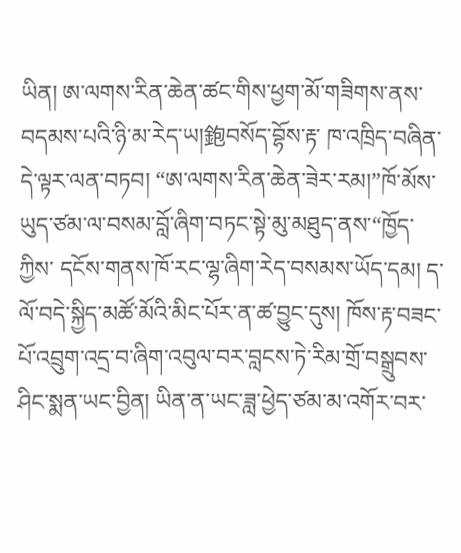ཡིན། ཨ་ལགས་རིན་ཆེན་ཚང་གིས་ཕྱག་མོ་གཟིགས་ནས་བདམས་པའི་ཉི་མ་རེད་ཡ།鉋བསོད་བྷོས་རྟ་ ཁ་འཁྲིད་བཞིན་དེ་ལྟར་ལན་བཏབ། “ཨ་ལགས་རིན་ཆེན་ཟེར་རམ།”ཁོ་མོས་ཡུད་ཙམ་ལ་བསམ་བློ་ཞིག་བཏང་སྟེ་མུ་མཐུད་ནས་“ཁྱོད་ཀྱིས་ དངོས་གནས་ཁོ་རང་ལྷ་ཞིག་རེད་བསམས་ཡོད་དམ། ད་ལོ་བདེ་སྐྱིད་མཚོ་མོའི་མིང་པོར་ན་ཚ་བྱུང་དུས། ཁོས་རྟ་བཟང་ པོ་འབྲུག་འདྲ་བ་ཞིག་འབུལ་བར་བླངས་ཏེ་རིམ་གྲོ་བསྒྲུབས་ཤིང་སྨན་ཡང་བྱིན། ཡིན་ན་ཡང་ཟླ་ཕྱེད་ཙམ་མ་འགོར་བར་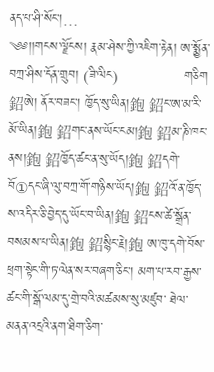ནད་པ་ཤི་སོང་།…
༄༅།།གངས་ལྗོངས། རྣམ་ཤེས་ཀྱི་འཇིག་རྟེན། ཨ་སྨྱོན་བཀྲ་ཤིས་དོན་གྲུབ། (ཟི་ལིང)               གཅིག 鉊ཨེ། ནོར་བཟང་། ཁྱོད་སུ་ཡིན།鉋 鉊ང་ཨ་མ་རི་མོ་ཡིན།鉋 鉊གང་ནས་ཡོང་ངམ།鉋 鉊མ་ཎི་ཁང་ནས།鉋 鉊ཁྱོད་ཚང་ན་སུ་ཡོད།鉋 鉊དགེ་བོ①དང་ཞི་ལུ་བཀྲ་གོ་གཉིས་ཡོད།鉋 鉊འོ་ན་ཁྱོད་ས་འདིར་ཅི་བྱེད་དུ་ཡོང་བ་ཡིན།鉋 鉊ངས་ཚེ་སྒྲོན་བསམས་པ་ཡིན།鉋 鉊སྙིང་རྗེ།鉋 ཨ་ཁུ་དགེ་བོས་ཕྲག་སྟེང་གི་ཏ་ལེན་སར་བཞག་ཅིང་། མག་པ་རབ་རྒྱས་ཚང་གི་སྒོ་ལམ་དུ་གྲེ་བའི་མཚམས་སུ་མཛུབ་ ཐེལ་མནན་འདྲའི་ནག་ཐིག་ཅིག་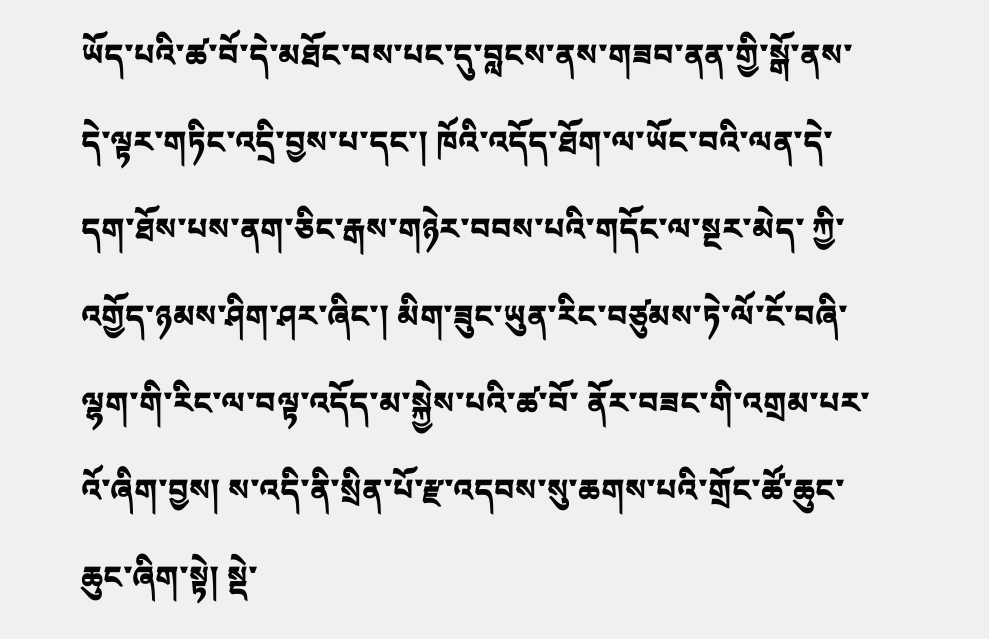ཡོད་པའི་ཚ་བོ་དེ་མཐོང་བས་པང་དུ་བླངས་ནས་གཟབ་ནན་གྱི་སྒོ་ནས་དེ་ལྟར་གཏིང་འདྲི་བྱས་པ་དང་། ཁོའི་འདོད་ཐོག་ལ་ཡོང་བའི་ལན་དེ་དག་ཐོས་པས་ནག་ཅིང་རྒས་གཉེར་བབས་པའི་གདོང་ལ་སྔར་མེད་ ཀྱི་འགྱོད་ཉམས་ཤིག་ཤར་ཞིང་། མིག་ཟུང་ཡུན་རིང་བཙུམས་ཏེ་ལོ་ངོ་བཞི་ལྷག་གི་རིང་ལ་བལྟ་འདོད་མ་སྐྱེས་པའི་ཚ་བོ་ ནོར་བཟང་གི་འགྲམ་པར་འོ་ཞིག་བྱས། ས་འདི་ནི་སྲིན་པོ་རྫ་འདབས་སུ་ཆགས་པའི་གྲོང་ཚོ་ཆུང་ཆུང་ཞིག་སྟེ། སྡེ་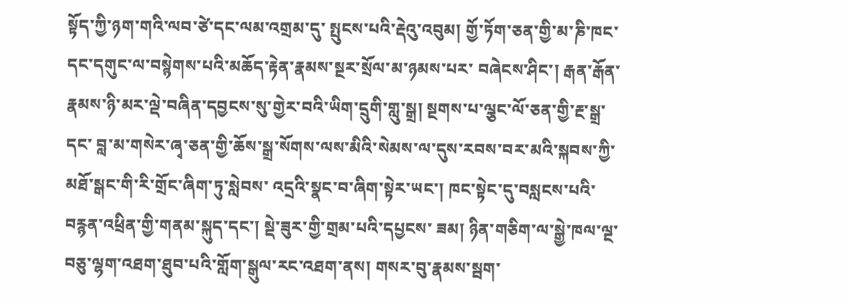སྟོད་ཀྱི་ཉག་གའི་ལབ་ཙེ་དང་ལམ་འགྲམ་དུ་ སྤུངས་པའི་རྡེའུ་འབུམ། གྱོ་ཏོག་ཅན་གྱི་མ་ཎི་ཁང་དང་དགུང་ལ་བསྙེགས་པའི་མཆོད་རྟེན་རྣམས་སྔར་སྲོལ་མ་ཉམས་པར་ བཞེངས་ཤིང་། རྒན་རྒོན་རྣམས་ཉི་མར་ལྡེ་བཞིན་དབྱངས་སུ་གྱེར་བའི་ཡིག་དྲུགི་གླུ་སྒྲ། སྔགས་པ་ལྕང་ལོ་ཅན་གྱི་རྔ་སྒྲ་དང་ བླ་མ་གསེར་ཞྭ་ཅན་གྱི་ཆོས་སྒྲ་སོགས་ལས་མིའི་སེམས་ལ་དུས་རབས་བར་མའི་སྐབས་ཀྱི་མཐོ་སྒང་གི་རི་གྲོང་ཞིག་ཏུ་སླེབས་ འདྲའི་སྣང་བ་ཞིག་སྟེར་ཡང་། ཁང་སྟེང་དུ་བསླངས་པའི་བརྙན་འཕྲིན་གྱི་གནམ་སྐུད་དང་། སྡེ་ཟུར་གྱི་གྲམ་པའི་དཔྱངས་ ཟམ། ཉིན་གཅིག་ལ་སྒྱེ་ཁལ་ལྔ་བཅུ་ལྷག་འཐག་ཐུབ་པའི་གློག་སྒུལ་རང་འཐག་ནས། གསར་བུ་རྣམས་སྦག་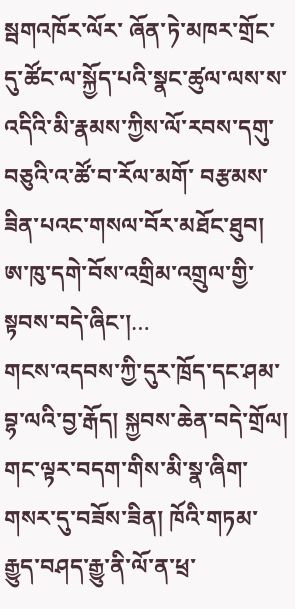སྦགའཁོར་ལོར་ ཞོན་ཏེ་མཁར་གྲོང་དུ་ཚོང་ལ་སྐྱོད་པའི་སྣང་ཚུལ་ལས་ས་འདིའི་མི་རྣམས་ཀྱིས་ལོ་རབས་དགུ་བཅུའི་འ་ཚོ་བ་རོལ་མགོ་ བརྩམས་ཟིན་པའང་གསལ་བོར་མཐོང་ཐུབ། ཨ་ཁུ་དགེ་བོས་འགྲིམ་འགྲུལ་གྱི་སྟབས་བདེ་ཞིང་།…
གངས་འདབས་ཀྱི་དུར་ཁྲོད་དང་ཤམ་བྷ་ལའི་བྱ་རྒོད། སྐྱབས་ཆེན་བདེ་གྲོལ། གང་ལྟར་བདག་གིས་མི་སྣ་ཞིག་གསར་དུ་བཟོས་ཟིན། ཁོའི་གཏམ་རྒྱུད་བཤད་རྒྱུ་ནི་ལོ་ན་ཕྲ་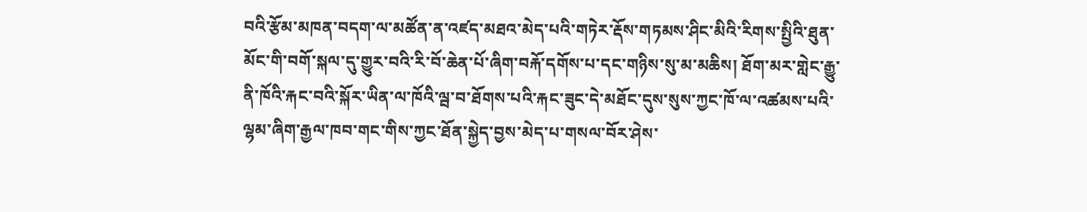བའི་རྩོམ་མཁན་བདག་ལ་མཚོན་ན་འཛད་མཐའ་མེད་པའི་གཏེར་རྡོས་གཏམས་ཤིང་མིའི་རིགས་སྤྱིའི་ཐུན་མོང་གི་བགོ་སྐལ་དུ་གྱུར་བའི་རི་བོ་ཆེན་པོ་ཞིག་བརྐོ་དགོས་པ་དང་གཉིས་སུ་མ་མཆིས། ཐོག་མར་གླེང་རྒྱུ་ནི་ཁོའི་རྐང་བའི་སྐོར་ཡིན་ལ་ཁོའི་ལྦ་བ་ཐོགས་པའི་རྐང་ཟུང་དེ་མཐོང་དུས་སུས་ཀྱང་ཁོ་ལ་འཚམས་པའི་ལྷམ་ཞིག་རྒྱལ་ཁབ་གང་གིས་ཀྱང་ཐོན་སྐྱེད་བྱས་མེད་པ་གསལ་བོར་ཤེས་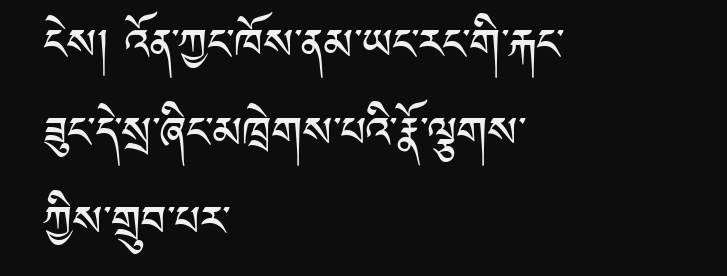ངེས། འོན་ཀྱང་ཁོས་ནམ་ཡང་རང་གི་རྐང་ཟུང་དེ་སྲ་ཞིང་མཁྲེགས་པའི་རྣོ་ལྕགས་ཀྱིས་གྲུབ་པར་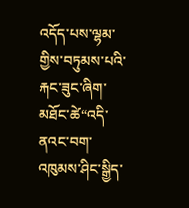འདོད་པས་ལྷམ་གྱིས་བཏུམས་པའི་རྐང་ཟུང་ཞིག་མཐོང་ཚེ“འདི་ནའང་བག་འཁུམས་ཤིང་སྒྱིད་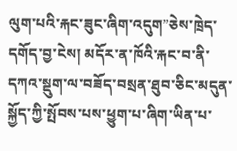ལུག་པའི་རྐང་ཟུང་ཞིག་འདུག”ཅེས་ཁྲེད་དགོད་བྱ་ངེས། མདོར་ན་ཁོའི་རྐང་བ་ནི་དཀའ་སྡུག་ལ་བཟོད་བསྲན་ཐུབ་ཅིང་མདུན་སྐྱོད་ཀྱི་སྤོབས་པས་ཕྱུག་པ་ཞིག་ཡིན་པ་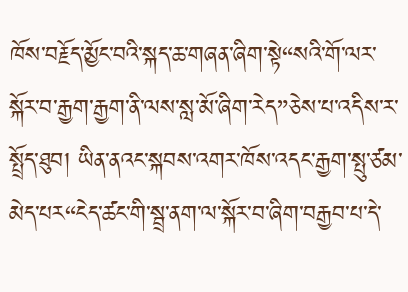ཁོས་བརྗོད་མྱོང་བའི་སྐད་ཆ་གཞན་ཞིག་སྟེ“སའི་གོ་ལར་སྐོར་བ་རྒྱག་རྒྱག་ནི་ལས་སླ་མོ་ཞིག་རེད”ཅེས་པ་འདིས་ར་སྤྲོད་ཐུབ། ཡིན་ནའང་སྐབས་འགར་ཁོས་འདང་རྒྱག་སྤུ་ཙམ་མེད་པར“ངེད་ཚང་གི་སྦྲ་ནག་ལ་སྐོར་བ་ཞིག་བརྒྱབ་པ་དེ་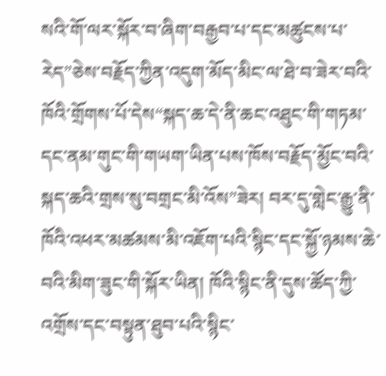སའི་གོ་ལར་སྐོར་བ་ཞིག་བརྒྱབ་པ་དང་མཚུངས་པ་རེད”ཅེས་བརྗོད་ཀྱིན་འདུག་མོད་མིང་ལ་ཐེ་བ་ཟེར་བའི་ཁོའི་གྲོགས་པོ་དེས“སྐད་ཆ་དེ་ནི་ཆང་འཐུང་གི་གཏམ་དང་ནམ་གུང་གི་གཡག་ཡིན་པས་ཁོས་བརྗོད་མྱོང་བའི་སྐད་ཆའི་གྲས་སུ་བགྲང་མི་འོས”ཟེར། བར་དུ་གླེང་རྒྱུ་ནི་ཁོའི་འཕར་མཚམས་མི་འཇོག་པའི་སྙིང་དང་སྐྱོ་ཉམས་ཆེ་བའི་མིག་ཟུང་གི་སྐོར་ཡིན། ཁོའི་སྙིང་ནི་དུས་ཚོད་ཀྱི་འགྲོས་དང་བསྟུན་ཐུབ་པའི་སྙིང་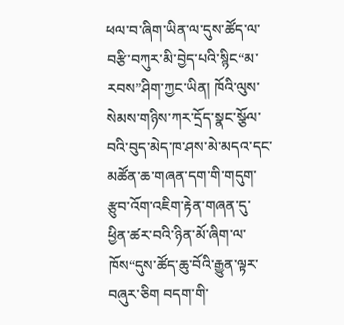ཕལ་བ་ཞིག་ཡིན་ལ་དུས་ཚོད་ལ་བརྩི་བཀུར་མི་བྱེད་པའི་སྙིང“མ་རབས”ཤིག་ཀྱང་ཡིན། ཁོའི་ལུས་སེམས་གཉིས་ཀར་དྲོད་སྣང་སྩོལ་བའི་བུད་མེད་ཁ་ཤས་མེ་མདའ་དང་མཚོན་ཆ་གཞན་དག་གི་གདུག་རྩུབ་འོག་འཇིག་རྟེན་གཞན་དུ་ཕྱིན་ཚར་བའི་ཉིན་མོ་ཞིག་ལ་ཁོས“དུས་ཚོད་ཆུ་བོའི་རྒྱུན་ལྟར་བཞུར་ཅིག བདག་གི་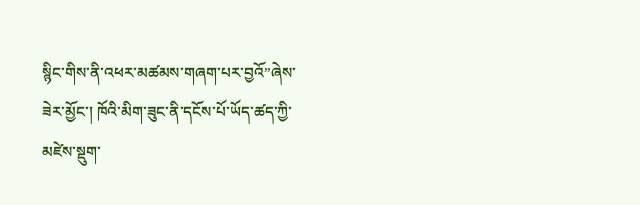སྙིང་གིས་ནི་འཕར་མཚམས་གཞག་པར་བྱའོ”ཞེས་ཟེར་མྱོང་། ཁོའི་མིག་ཟུང་ནི་དངོས་པོ་ཡོད་ཚད་ཀྱི་མཛེས་སྡུག་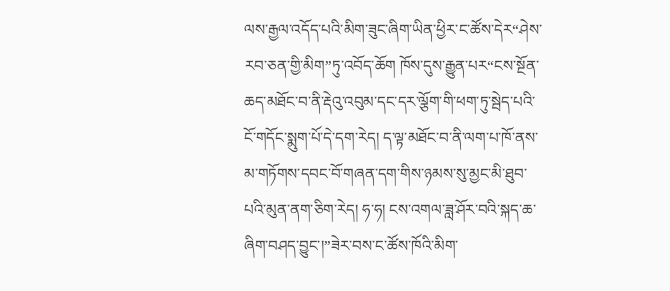ལས་རྒྱལ་འདོད་པའི་མིག་ཟུང་ཞིག་ཡིན་ཕྱིར་ང་ཚོས་དེར“ཤེས་རབ་ཅན་གྱི་མིག”ཏུ་འབོད་ཆོག ཁོས་དུས་རྒྱུན་པར“ངས་སྔོན་ཆད་མཐོང་བ་ནི་རྡེའུ་འབུམ་དང་དར་ལྕོག་གི་ཕག་ཏུ་སྦེད་པའི་ངོ་གདོང་སྨུག་པོ་དེ་དག་རེད། ད་ལྟ་མཐོང་བ་ནི་ལག་པ་ཁོ་ནས་མ་གཏོགས་དབང་བོ་གཞན་དག་གིས་ཉམས་སུ་མྱང་མི་ཐུབ་པའི་མུན་ནག་ཅིག་རེད། ཧ་ཧ། ངས་འགལ་ཟླ་ཤོར་བའི་སྐད་ཆ་ཞིག་བཤད་བྱུང་།”ཟེར་བས་ང་ཚོས་ཁོའི་མིག་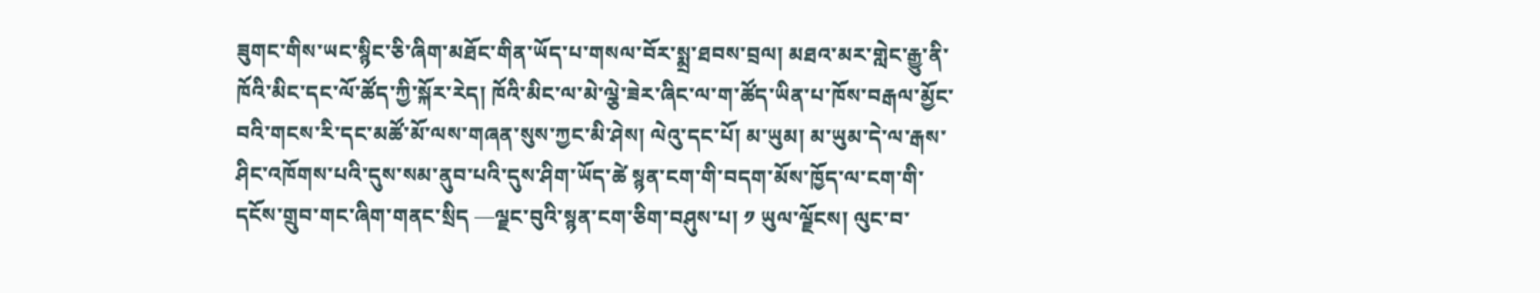ཟུགང་གིས་ཡང་སྙིང་ཅི་ཞིག་མཐོང་གིན་ཡོད་པ་གསལ་བོར་སྨྲ་ཐབས་བྲལ། མཐའ་མར་གླེང་རྒྱུ་ནི་ཁོའི་མིང་དང་ལོ་ཚོད་ཀྱི་སྐོར་རེད། ཁོའི་མིང་ལ་མེ་ལྕེ་ཟེར་ཞིང་ལ་ག་ཚོད་ཡིན་པ་ཁོས་བརྒལ་མྱོང་བའི་གངས་རི་དང་མཚོ་མོ་ལས་གཞན་སུས་ཀྱང་མི་ཤེས། ལེའུ་དང་པོ། མ་ཡུམ། མ་ཡུམ་དེ་ལ་རྒས་ཤིང་འཁོགས་པའི་དུས་སམ་ནུབ་པའི་དུས་ཤིག་ཡོད་ཚེ སྙན་ངག་གི་བདག་མོས་ཁྱོད་ལ་ངག་གི་དངོས་གྲུབ་གང་ཞིག་གནང་སྲིད —ལྗང་བུའི་སྙན་ངག་ཅིག་བཤུས་པ། ༡ ཡུལ་ལྗོངས། ལུང་བ་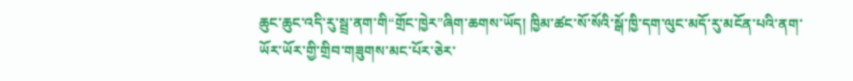ཆུང་ཆུང་འདི་རུ་སྦྲ་ནག་གི“གྲོང་ཁྱེར”ཞིག་ཆགས་ཡོད། ཁྱིམ་ཚང་སོ་སོའི་སྒོ་ཁྱི་དག་ལུང་མདོ་རུ་མངོན་པའི་ནག་ཡོར་ཡོར་གྱི་གྲིབ་གཟུགས་མང་པོར་ཅེར་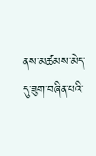ནས་མཚམས་མེད་དུ་ཟུག་བཞིན་པའི་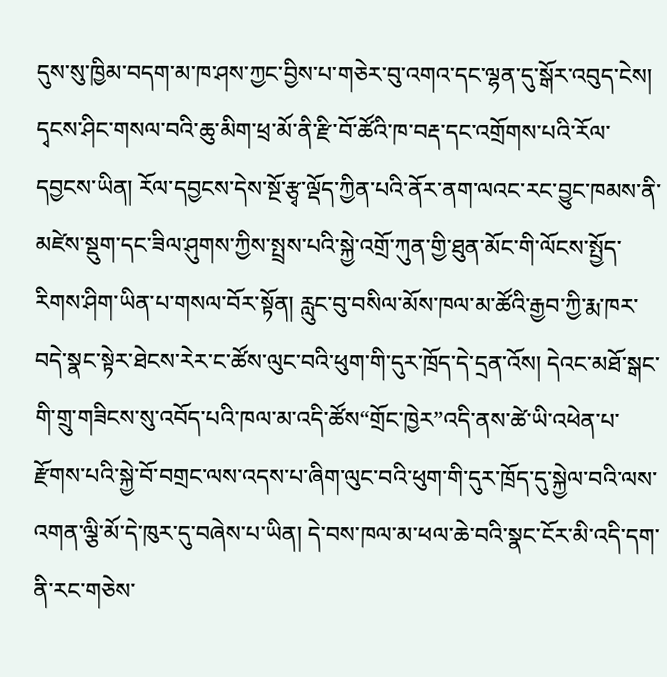དུས་སུ་ཁྱིམ་བདག་མ་ཁ་ཤས་ཀྱང་བྱིས་པ་གཅེར་བུ་འགའ་དང་ལྷན་དུ་སྒོར་འབུད་ངེས། དྭངས་ཤིང་གསལ་བའི་ཆུ་མིག་ཕྲ་མོ་ནི་རྫི་བོ་ཚོའི་ཁ་བརྡ་དང་འགྲོགས་པའི་རོལ་དབྱངས་ཡིན། རོལ་དབྱངས་དེས་སྔོ་རྩྭ་ལྡོད་ཀྱིན་པའི་ནོར་ནག་ལའང་རང་བྱུང་ཁམས་ནི་མཛེས་སྡུག་དང་ཟིལ་ཤུགས་ཀྱིས་སྤྲས་པའི་སྐྱེ་འགྲོ་ཀུན་གྱི་ཐུན་མོང་གི་ལོངས་སྤྱོད་རིགས་ཤིག་ཡིན་པ་གསལ་བོར་སྟོན། རླུང་བུ་བསིལ་མོས་ཁལ་མ་ཚོའི་རྒྱབ་ཀྱི་རྨ་ཁར་བདེ་སྣང་སྟེར་ཐེངས་རེར་ང་ཚོས་ལུང་བའི་ཕུག་གི་དུར་ཁྲོད་དེ་དྲན་འོས། དེའང་མཐོ་སྒང་གི་གྲུ་གཟིངས་སུ་འབོད་པའི་ཁལ་མ་འདི་ཚོས“གྲོང་ཁྱེར”འདི་ནས་ཚེ་ཡི་འཕེན་པ་རྫོགས་པའི་སྐྱེ་བོ་བགྲང་ལས་འདས་པ་ཞིག་ལུང་བའི་ཕུག་གི་དུར་ཁྲོད་དུ་སྐྱེལ་བའི་ལས་འགན་ལྕི་མོ་དེ་ཁུར་དུ་བཞེས་པ་ཡིན། དེ་བས་ཁལ་མ་ཕལ་ཆེ་བའི་སྣང་ངོར་མི་འདི་དག་ནི་རང་གཅེས་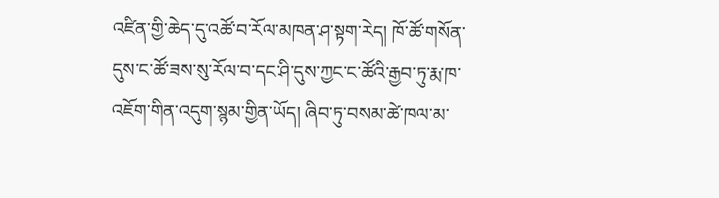འཛིན་གྱི་ཆེད་དུ་འཚོ་བ་རོལ་མཁན་ཤ་སྟག་རེད། ཁོ་ཚོ་གསོན་དུས་ང་ཚོ་ཟས་སུ་རོལ་བ་དང་ཤི་དུས་ཀྱང་ང་ཚོའི་རྒྱབ་ཏུ་རྨ་ཁ་འཇོག་གིན་འདུག་སྙམ་གྱིན་ཡོད། ཞིབ་ཏུ་བསམ་ཚེ་ཁལ་མ་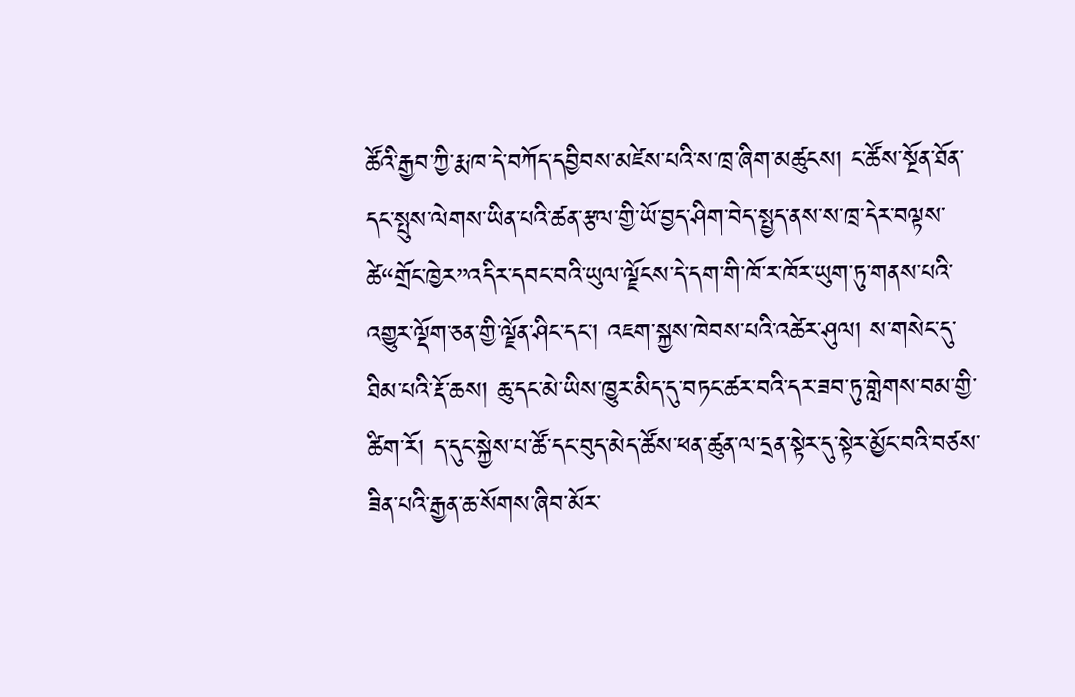ཚོའི་རྒྱབ་ཀྱི་རྨ་ཁ་དེ་བཀོད་དབྱིབས་མཛེས་པའི་ས་ཁྲ་ཞིག་མཚུངས། ང་ཚོས་སྔོན་ཐོན་དང་སྤུས་ལེགས་ཡིན་པའི་ཚན་རྩལ་གྱི་ཡོ་བྱད་ཤིག་བེད་སྤྱད་ནས་ས་ཁྲ་དེར་བལྟས་ཚེ“གྲོང་ཁྱེར”འདིར་དབང་བའི་ཡུལ་ལྗོངས་དེ་དག་གི་ཁོ་ར་ཁོར་ཡུག་ཏུ་གནས་པའི་འགྱུར་ལྡོག་ཅན་གྱི་ལྗོན་ཤིང་དང་། འཇག་སྐྱས་ཁེབས་པའི་འཚེར་ཤུལ། ས་གསེང་དུ་ཐིམ་པའི་རྡོ་ཆས། ཆུ་དང་མེ་ཡིས་ཁྱུར་མིད་དུ་བཏང་ཚར་བའི་དར་ཟབ་ཏུ་གླེགས་བམ་གྱི་ཚིག་རོ། ད་དུང་སྐྱེས་པ་ཚོ་དང་བུད་མེད་ཚོས་ཕན་ཚུན་ལ་དྲན་སྟེར་དུ་སྟེར་མྱོང་བའི་བཙས་ཟིན་པའི་རྒྱན་ཆ་སོགས་ཞིབ་མོར་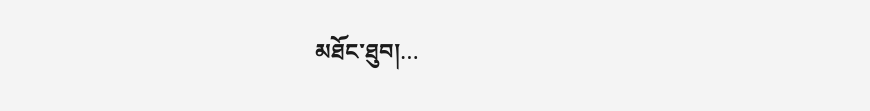མཐོང་ཐུབ།…